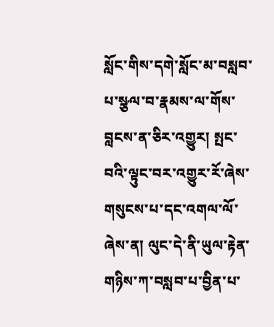སློང་གིས་དགེ་སློང་མ་བསླབ་པ་སྩལ་བ་རྣམས་ལ་གོས་བླངས་ན་ཅིར་འགྱུར། སྤང་བའི་ལྟུང་བར་འགྱུར་རོ་ཞེས་གསུངས་པ་དང་འགལ་ལོ་ཞེས་ན། ལུང་དེ་ནི་ཡུལ་རྟེན་གཉིས་ཀ་བསླབ་པ་བྱིན་པ་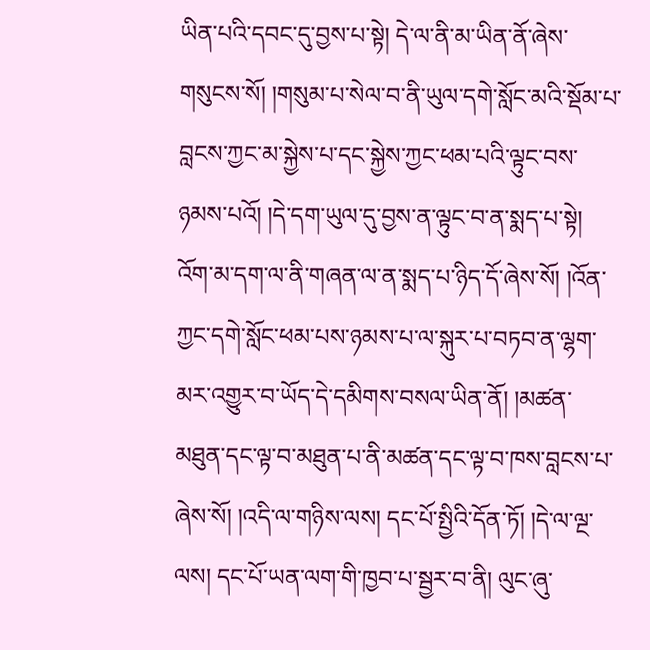ཡིན་པའི་དབང་དུ་བྱས་པ་སྟེ། དེ་ལ་ནི་མ་ཡིན་ནོ་ཞེས་གསུངས་སོ། །གསུམ་པ་སེལ་བ་ནི་ཡུལ་དགེ་སློང་མའི་སྡོམ་པ་བླངས་ཀྱང་མ་སྐྱེས་པ་དང་སྐྱེས་ཀྱང་ཕམ་པའི་ལྟུང་བས་ཉམས་པའོ། །དེ་དག་ཡུལ་དུ་བྱས་ན་ལྟུང་བ་ན་སྨད་པ་སྟེ། འོག་མ་དག་ལ་ནི་གཞན་ལ་ན་སྨད་པ་ཉིད་དོ་ཞེས་སོ། །འོན་ཀྱང་དགེ་སློང་ཕམ་པས་ཉམས་པ་ལ་སྐུར་པ་བཏབ་ན་ལྷག་མར་འགྱུར་བ་ཡོད་དེ་དམིགས་བསལ་ཡིན་ནོ། །མཚན་མཐུན་དང་ལྟ་བ་མཐུན་པ་ནི་མཚན་དང་ལྟ་བ་ཁས་བླངས་པ་ཞེས་སོ། །འདི་ལ་གཉིས་ལས། དང་པོ་སྤྱིའི་དོན་ཏོ། །དེ་ལ་ལྔ་ལས། དང་པོ་ཡན་ལག་གི་ཁྱབ་པ་སྦྱར་བ་ནི། ལུང་ཞུ་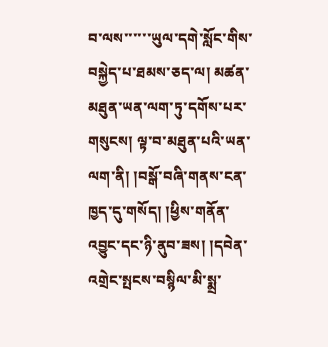བ་ལས་་་་་་ཡུལ་དགེ་སློང་གིས་བསྐྱེད་པ་ཐམས་ཅད་ལ། མཚན་མཐུན་ཡན་ལག་ཏུ་དགོས་པར་གསུངས། ལྟ་བ་མཐུན་པའི་ཡན་ལག་ནི། །བསྒོ་བཞི་གནས་ངན་ཁྱད་དུ་གསོད། །ཕྱིས་གནོན་འབྱུང་དང་ཉི་ནུབ་ཟས། །དབེན་འགྲེང་སྤངས་བསྙིལ་མི་སྨྲ་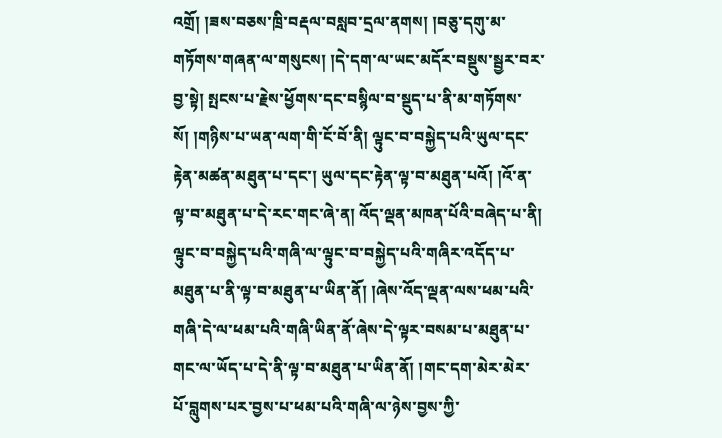འགྲོ། །ཟས་བཅས་ཁྲི་བརྡལ་བསླབ་དྲལ་ནགས། །བཅུ་དགུ་མ་གཏོགས་གཞན་ལ་གསུངས། །དེ་དག་ལ་ཡང་མདོར་བསྡུས་སྦྱར་བར་བྱ་སྟེ། སྤངས་པ་རྗེས་ཕྱོགས་དང་བསྙིལ་བ་སྡུད་པ་ནི་མ་གཏོགས་སོ། །གཉིས་པ་ཡན་ལག་གི་ངོ་བོ་ནི། ལྟུང་བ་བསྐྱེད་པའི་ཡུལ་དང་རྟེན་མཚན་མཐུན་པ་དང་། ཡུལ་དང་རྟེན་ལྟ་བ་མཐུན་པའོ། །འོ་ན་ལྟ་བ་མཐུན་པ་དེ་རང་གང་ཞེ་ན། འོད་ལྡན་མཁན་པོའི་བཞེད་པ་ནི། ལྟུང་བ་བསྐྱེད་པའི་གཞི་ལ་ལྟུང་བ་བསྐྱེད་པའི་གཞིར་འདོད་པ་མཐུན་པ་ནི་ལྟ་བ་མཐུན་པ་ཡིན་ནོ། །ཞེས་འོད་ལྡན་ལས་ཕམ་པའི་གཞི་དེ་ལ་ཕམ་པའི་གཞི་ཡིན་ནོ་ཞེས་དེ་ལྟར་བསམ་པ་མཐུན་པ་གང་ལ་ཡོད་པ་དེ་ནི་ལྟ་བ་མཐུན་པ་ཡིན་ནོ། །གང་དག་མེར་མེར་པོ་བླུགས་པར་བྱས་པ་ཕམ་པའི་གཞི་ལ་ཉེས་བྱས་ཀྱི་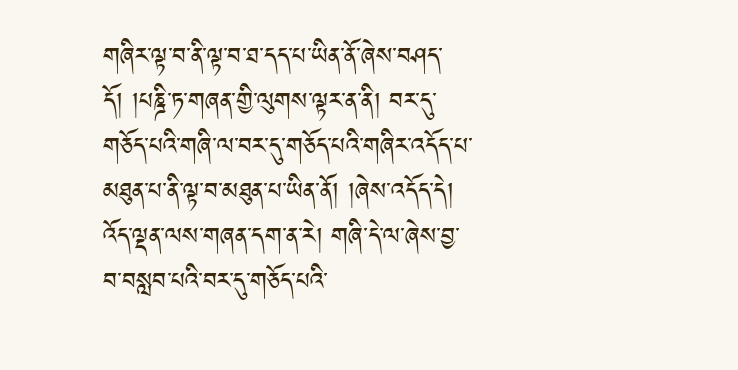གཞིར་ལྟ་བ་ནི་ལྟ་བ་ཐ་དད་པ་ཡིན་ནོ་ཞེས་བཤད་དོ། །པཎྜི་ཏ་གཞན་གྱི་ལུགས་ལྟར་ན་ནི། བར་དུ་གཅོད་པའི་གཞི་ལ་བར་དུ་གཅོད་པའི་གཞིར་འདོད་པ་མཐུན་པ་ནི་ལྟ་བ་མཐུན་པ་ཡིན་ནོ། །ཞེས་འདོད་དེ། འོད་ལྡན་ལས་གཞན་དག་ན་རེ། གཞི་དེ་ལ་ཞེས་བྱ་བ་བསླབ་པའི་བར་དུ་གཅོད་པའི་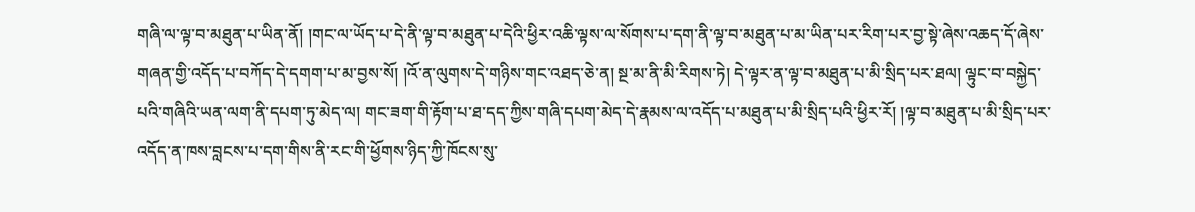གཞི་ལ་ལྟ་བ་མཐུན་པ་ཡིན་ནོ། །གང་ལ་ཡོད་པ་དེ་ནི་ལྟ་བ་མཐུན་པ་དེའི་ཕྱིར་འཆི་ལྟས་ལ་སོགས་པ་དག་ནི་ལྟ་བ་མཐུན་པ་མ་ཡིན་པར་རིག་པར་བྱ་སྟེ་ཞེས་འཆད་དོ་ཞེས་གཞན་གྱི་འདོད་པ་བཀོད་དེ་དགག་པ་མ་བྱས་སོ། །འོ་ན་ལུགས་དེ་གཉིས་གང་འཐད་ཅེ་ན། སྔ་མ་ནི་མི་རིགས་ཏེ། དེ་ལྟར་ན་ལྟ་བ་མཐུན་པ་མི་སྲིད་པར་ཐལ། ལྟུང་བ་བསྐྱེད་པའི་གཞིའི་ཡན་ལག་ནི་དཔག་ཏུ་མེད་ལ། གང་ཟག་གི་རྟོག་པ་ཐ་དད་ཀྱིས་གཞི་དཔག་མེད་དེ་རྣམས་ལ་འདོད་པ་མཐུན་པ་མི་སྲིད་པའི་ཕྱིར་རོ། །ལྟ་བ་མཐུན་པ་མི་སྲིད་པར་འདོད་ན་ཁས་བླངས་པ་དག་གིས་ནི་རང་གི་ཕྱོགས་ཉིད་ཀྱི་ཁོངས་སུ་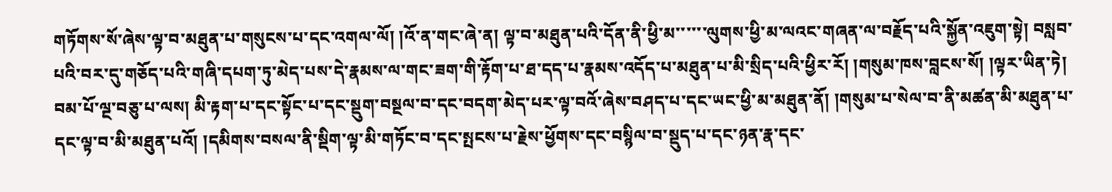གཏོགས་སོ་ཞེས་ལྟ་བ་མཐུན་པ་གསུངས་པ་དང་འགལ་ལོ། །འོ་ན་གང་ཞེ་ན། ལྟ་བ་མཐུན་པའི་དོན་ནི་ཕྱི་མ་་་་་་ལུགས་ཕྱི་མ་ལའང་གཞན་ལ་བརྗོད་པའི་སྐྱོན་འཇུག་སྟེ། བསླབ་པའི་བར་དུ་གཅོད་པའི་གཞི་དཔག་ཏུ་མེད་པས་དེ་རྣམས་ལ་གང་ཟག་གི་རྟོག་པ་ཐ་དད་པ་རྣམས་འདོད་པ་མཐུན་པ་མི་སྲིད་པའི་ཕྱིར་རོ། །གསུམ་ཁས་བླངས་སོ། །ལྟར་ཡིན་ཏེ། བམ་པོ་ལྔ་བཅུ་པ་ལས། མི་རྟག་པ་དང་སྟོང་པ་དང་སྡུག་བསྔལ་བ་དང་བདག་མེད་པར་ལྟ་བའོ་ཞེས་བཤད་པ་དང་ཡང་ཕྱི་མ་མཐུན་ནོ། །གསུམ་པ་སེལ་བ་ནི་མཚན་མི་མཐུན་པ་དང་ལྟ་བ་མི་མཐུན་པའོ། །དམིགས་བསལ་ནི་སྡིག་ལྟ་མི་གཏོང་བ་དང་སྤངས་པ་རྗེས་ཕྱོགས་དང་བསྙིལ་བ་སྡུད་པ་དང་ཉན་རྣ་དང་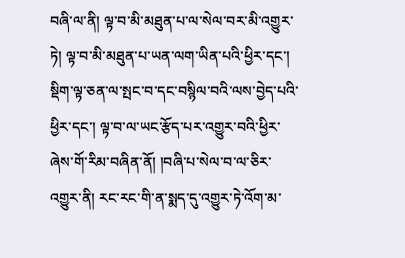བཞི་ལ་ནི། ལྟ་བ་མི་མཐུན་པ་ལ་སེལ་བར་མི་འགྱུར་ཏེ། ལྟ་བ་མི་མཐུན་པ་ཡན་ལག་ཡིན་པའི་ཕྱིར་དང་། སྡིག་ལྟ་ཅན་ལ་སྤང་བ་དང་བསྙིལ་བའི་ལས་བྱེད་པའི་ཕྱིར་དང་། ལྟ་བ་ལ་ཡང་རྩོད་པར་འགྱུར་བའི་ཕྱིར་ཞེས་གོ་རིམ་བཞིན་ནོ། །བཞི་པ་སེལ་བ་ལ་ཅིར་འགྱུར་ནི། རང་རང་གི་ན་སྨད་དུ་འགྱུར་ཏེ་འོག་མ་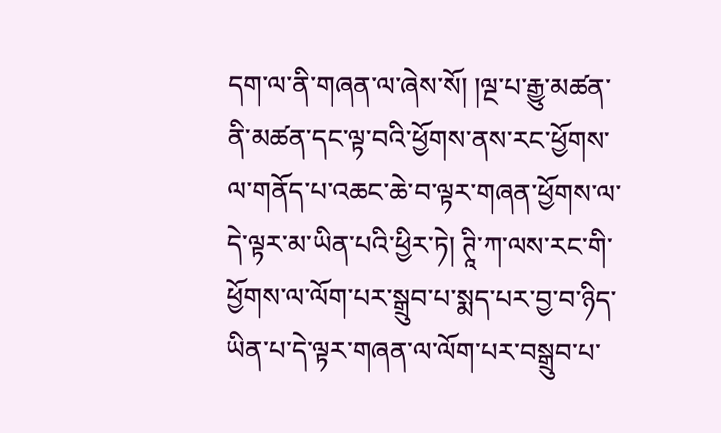དག་ལ་ནི་གཞན་ལ་ཞེས་སོ། །ལྔ་པ་རྒྱུ་མཚན་ནི་མཚན་དང་ལྟ་བའི་ཕྱོགས་ནས་རང་ཕྱོགས་ལ་གནོད་པ་འཆང་ཆེ་བ་ལྟར་གཞན་ཕྱོགས་ལ་དེ་ལྟར་མ་ཡིན་པའི་ཕྱིར་ཏེ། ཊཱི་ཀ་ལས་རང་གི་ཕྱོགས་ལ་ལོག་པར་སྒྲུབ་པ་སྨད་པར་བྱ་བ་ཉིད་ཡིན་པ་དེ་ལྟར་གཞན་ལ་ལོག་པར་བསྒྲུབ་པ་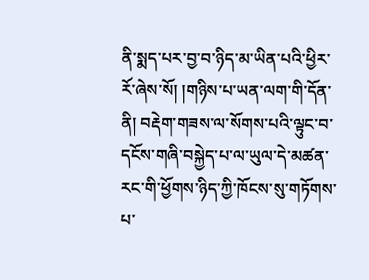ནི་སྨད་པར་བྱ་བ་ཉིད་མ་ཡིན་པའི་ཕྱིར་རོ་ཞེས་སོ། །གཉིས་པ་ཡན་ལག་གི་དོན་ནི། བརྡེག་གཟས་ལ་སོགས་པའི་ལྟུང་བ་དངོས་གཞི་བསྐྱེད་པ་ལ་ཡུལ་དེ་མཚན་རང་གི་ཕྱོགས་ཉིད་ཀྱི་ཁོངས་སུ་གཏོགས་པ་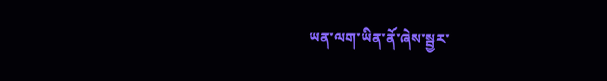ཡན་ལག་ཡིན་ནོ་ཞེས་སྦྱར་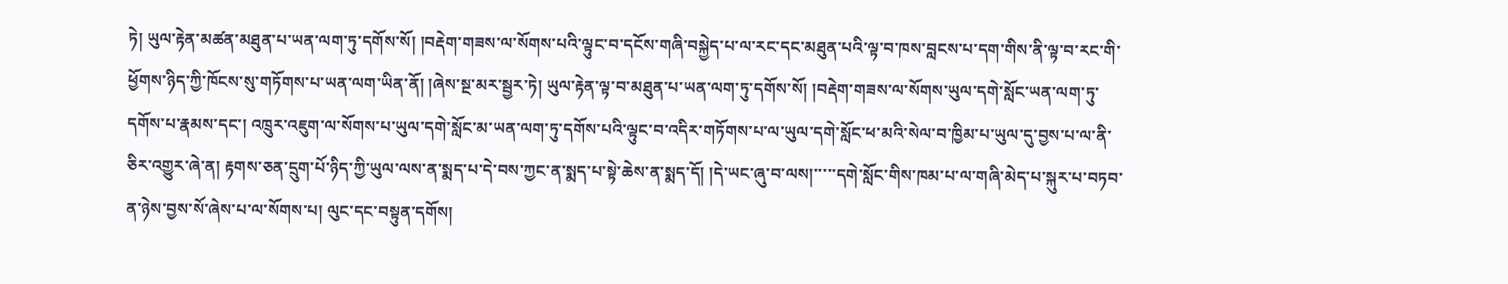ཏེ། ཡུལ་རྟེན་མཚན་མཐུན་པ་ཡན་ལག་ཏུ་དགོས་སོ། །བརྡེག་གཟས་ལ་སོགས་པའི་ལྟུང་བ་དངོས་གཞི་བསྐྱེད་པ་ལ་རང་དང་མཐུན་པའི་ལྟ་བ་ཁས་བླངས་པ་དག་གིས་ནི་ལྟ་བ་རང་གི་ཕྱོགས་ཉིད་ཀྱི་ཁོངས་སུ་གཏོགས་པ་ཡན་ལག་ཡིན་ནོ། །ཞེས་སྔ་མར་སྦྱར་ཏེ། ཡུལ་རྟེན་ལྟ་བ་མཐུན་པ་ཡན་ལག་ཏུ་དགོས་སོ། །བརྡེག་གཟས་ལ་སོགས་ཡུལ་དགེ་སློང་ཡན་ལག་ཏུ་དགོས་པ་རྣམས་དང་། འཁྲུར་འཇུག་ལ་སོགས་པ་ཡུལ་དགེ་སློང་མ་ཡན་ལག་ཏུ་དགོས་པའི་ལྟུང་བ་འདིར་གཏོགས་པ་ལ་ཡུལ་དགེ་སློང་ཕ་མའི་སེལ་བ་ཁྱིམ་པ་ཡུལ་དུ་བྱས་པ་ལ་ནི་ཅིར་འགྱུར་ཞེ་ན། རྟགས་ཅན་དྲུག་པོ་ཉིད་ཀྱི་ཡུལ་ལས་ན་སྨད་པ་དེ་བས་ཀྱང་ན་སྨད་པ་སྟེ་ཆེས་ན་སྨད་དོ། །དེ་ཡང་ཞུ་བ་ལས།་་་་་དགེ་སློང་གིས་ཁམ་པ་ལ་གཞི་མེད་པ་སྐུར་པ་བཏབ་ན་ཉེས་བྱས་སོ་ཞེས་པ་ལ་སོགས་པ། ལུང་དང་བསྟུན་དགོས།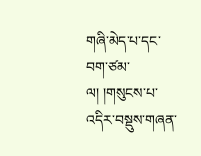གཞི་མེད་པ་དང་བག་ཙམ་ལ། །གསུངས་པ་འདིར་བསྡུས་གཞན་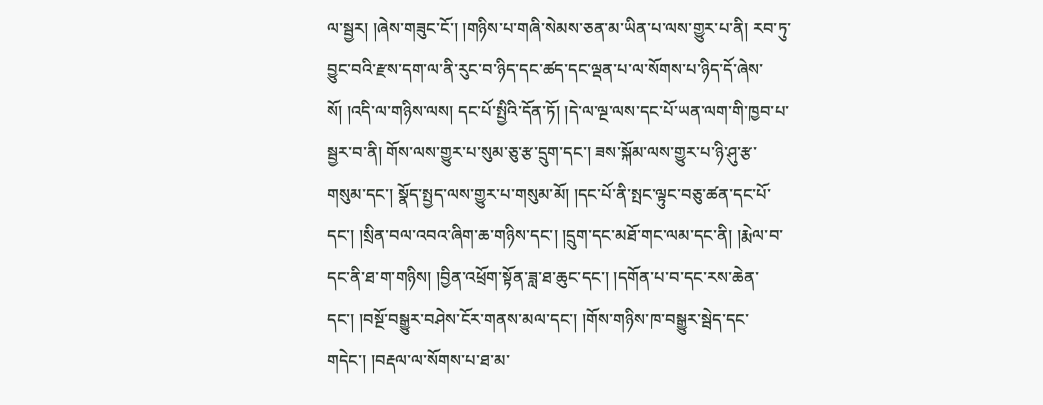ལ་སྦྱར། །ཞེས་གཟུང་ངོ་། །གཉིས་པ་གཞི་སེམས་ཅན་མ་ཡིན་པ་ལས་གྱུར་པ་ནི། རབ་ཏུ་བྱུང་བའི་རྫས་དག་ལ་ནི་རུང་བ་ཉིད་དང་ཚད་དང་ལྡན་པ་ལ་སོགས་པ་ཉིད་དོ་ཞེས་སོ། །འདི་ལ་གཉིས་ལས། དང་པོ་སྤྱིའི་དོན་ཏོ། །དེ་ལ་ལྔ་ལས་དང་པོ་ཡན་ལག་གི་ཁྱབ་པ་སྦྱར་བ་ནི། གོས་ལས་གྱུར་པ་སུམ་ཅུ་རྩ་དྲུག་དང་། ཟས་སྐོམ་ལས་གྱུར་པ་ཉི་ཤུ་རྩ་གསུམ་དང་། སྣོད་སྤྱད་ལས་གྱུར་པ་གསུམ་མོ། །དང་པོ་ནི་སྤང་ལྟུང་བཅུ་ཚན་དང་པོ་དང་། །སྲིན་བལ་འབའ་ཞིག་ཆ་གཉིས་དང་། །དྲུག་དང་མཐོ་གང་ལམ་དང་ནི། །རྨེལ་བ་དང་ནི་ཐ་ག་གཉིས། །བྱིན་འཕྲོག་སྟོན་ཟླ་ཐ་ཆུང་དང་། །དགོན་པ་བ་དང་རས་ཆེན་དང་། །བསྔོ་བསྒྱུར་བཤེས་ངོར་གནས་མལ་དང་། །གོས་གཉིས་ཁ་བསྒྱུར་སྦེད་དང་གདེང་། །བརྡལ་ལ་སོགས་པ་ཐ་མ་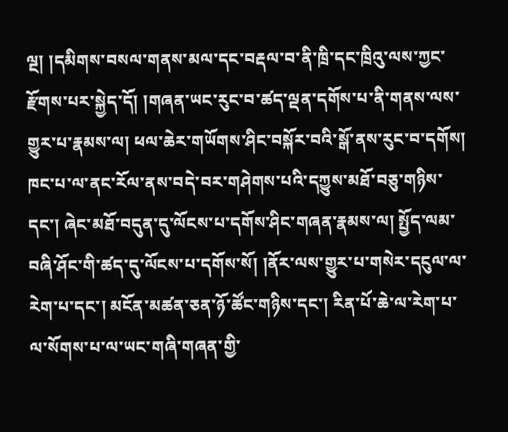ལྔ། །དམིགས་བསལ་གནས་མལ་དང་བརྡལ་བ་ནི་ཁྲི་དང་ཁྲིའུ་ལས་ཀྱང་རྫོགས་པར་སྐྱེད་དོ། །གཞན་ཡང་རུང་བ་ཚད་ལྡན་དགོས་པ་ནི་གནས་ལས་གྱུར་པ་རྣམས་ལ། ཕལ་ཆེར་གཡོགས་ཤིང་བསྐོར་བའི་སྒོ་ནས་རུང་བ་དགོས། ཁང་པ་ལ་ནང་རོལ་ནས་བདེ་བར་གཤེགས་པའི་དཀྱུས་མཐོ་བཅུ་གཉིས་དང་། ཞེང་མཐོ་བདུན་དུ་ལོངས་པ་དགོས་ཤིང་གཞན་རྣམས་ལ། སྤྱོད་ལམ་བཞི་ཤོང་གི་ཚད་དུ་ལོངས་པ་དགོས་སོ། །ནོར་ལས་གྱུར་པ་གསེར་དངུལ་ལ་རེག་པ་དང་། མངོན་མཚན་ཅན་ཉོ་ཚོང་གཉིས་དང་། རིན་པོ་ཆེ་ལ་རེག་པ་ལ་སོགས་པ་ལ་ཡང་གཞི་གཞན་གྱི་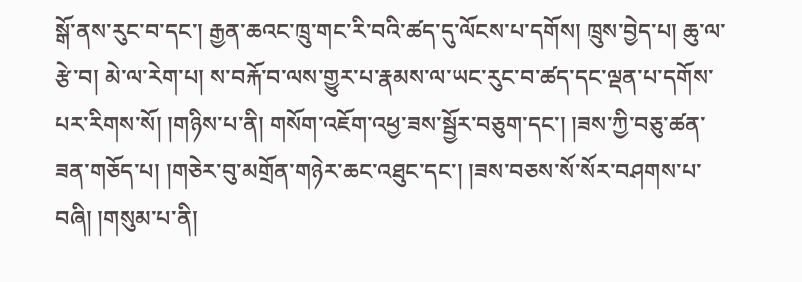སྒོ་ནས་རུང་བ་དང་། རྒྱན་ཆའང་ཁྲུ་གང་རི་བའི་ཚད་དུ་ལོངས་པ་དགོས། ཁྲུས་བྱེད་པ། ཆུ་ལ་རྩེ་བ། མེ་ལ་རེག་པ། ས་བརྐོ་བ་ལས་གྱུར་པ་རྣམས་ལ་ཡང་རུང་བ་ཚད་དང་ལྡན་པ་དགོས་པར་རིགས་སོ། །གཉིས་པ་ནི། གསོག་འཇོག་འཕྱ་ཟས་སྦྱོར་བཅུག་དང་། །ཟས་ཀྱི་བཅུ་ཚན་ཟན་གཅོད་པ། །གཅེར་བུ་མགྲོན་གཉེར་ཆང་འཐུང་དང་། །ཟས་བཅས་སོ་སོར་བཤགས་པ་བཞི། །གསུམ་པ་ནི།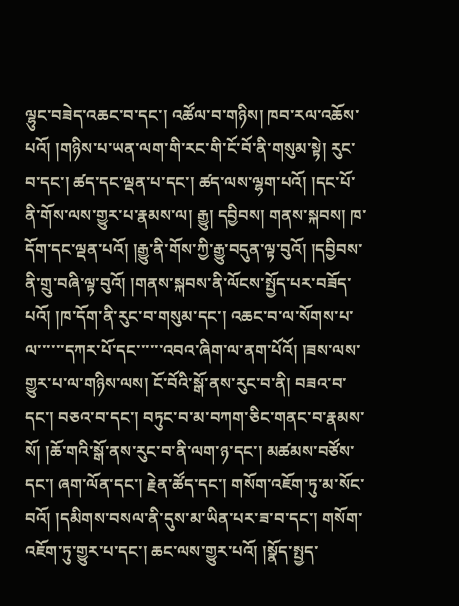ལྷུང་བཟེད་འཆང་བ་དང་། འཚོལ་བ་གཉིས། ཁབ་རལ་འཆོས་པའོ། །གཉིས་པ་ཡན་ལག་གི་རང་གི་ངོ་བོ་ནི་གསུམ་སྟེ། རུང་བ་དང་། ཚད་དང་ལྡན་པ་དང་། ཚད་ལས་ལྷག་པའོ། །དང་པོ་ནི་གོས་ལས་གྱུར་པ་རྣམས་ལ། རྒྱུ། དབྱིབས། གནས་སྐབས། ཁ་དོག་དང་ལྡན་པའོ། །རྒྱུ་ནི་གོས་ཀྱི་རྒྱུ་བདུན་ལྟ་བུའོ། །དབྱིབས་ནི་གྲུ་བཞི་ལྟ་བུའོ། །གནས་སྐབས་ནི་ལོངས་སྤྱོད་པར་བཟོད་པའོ། །ཁ་དོག་ནི་རུང་བ་གསུམ་དང་། འཆང་བ་ལ་སོགས་པ་ལ་་་་་་དཀར་པོ་དང་་་་་་འབའ་ཞིག་ལ་ནག་པོའོ། །ཟས་ལས་གྱུར་པ་ལ་གཉིས་ལས། ངོ་བོའི་སྒོ་ནས་རུང་བ་ནི། བཟའ་བ་དང་། བཅའ་བ་དང་། བཏུང་བ་མ་བཀག་ཅིང་གནང་བ་རྣམས་སོ། །ཆོ་གའི་སྒོ་ནས་རུང་བ་ནི་ལག་ཉ་དང་། མཚམས་བཙོས་དང་། ཞག་ལོན་དང་། རྗེན་ཚོད་དང་། གསོག་འཇོག་ཏུ་མ་སོང་བའོ། །དམིགས་བསལ་ནི་དུས་མ་ཡིན་པར་ཟ་བ་དང་། གསོག་འཇོག་ཏུ་གྱུར་པ་དང་། ཆང་ལས་གྱུར་པའོ། །སྣོད་སྤྱད་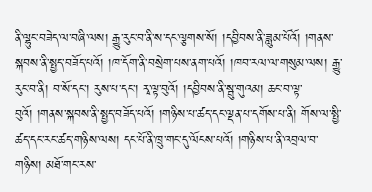ནི་ལྷུང་བཟེད་ལ་བཞི་ལས། རྒྱུ་རུང་བ་ནི་ས་དང་ལྕགས་སོ། །དབྱིབས་ནི་ཟླུམ་པོའོ། །གནས་སྐབས་ནི་སྤྱད་བཟོད་པའོ། །ཁ་དོག་ནི་བསྲེག་པས་ནག་པའོ། །ཁབ་རལ་ལ་གསུམ་ལས། རྒྱུ་རུང་བ་ནི། བ་སོ་དང་། རུས་པ་དང་། རྭ་ལྟ་བུའོ། །དབྱིབས་ནི་སྦུ་གུའམ། ཆང་བ་ལྟ་བུའོ། །གནས་སྐབས་ནི་སྤྱད་བཟོད་པའོ། །གཉིས་པ་ཚད་དང་ལྡན་པ་དགོས་པ་ནི། གོས་ལ་སྤྱི་ཚད་དང་རང་ཚད་གཉིས་ལས། དང་པོ་ནི་ཁྲུ་གང་དུ་ལོངས་པའོ། །གཉིས་པ་ནི་འབྲལ་བ་གཉིས། མཐོ་གང་རས་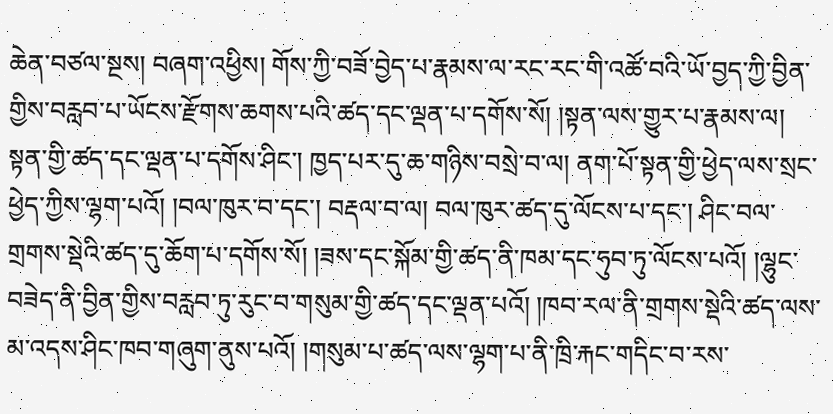ཆེན་བཙལ་སྔས། བཞག་འཕྱིས། གོས་ཀྱི་བཟོ་བྱེད་པ་རྣམས་ལ་རང་རང་གི་འཚོ་བའི་ཡོ་བྱད་ཀྱི་བྱིན་གྱིས་བརླབ་པ་ཡོངས་རྫོགས་ཆགས་པའི་ཚད་དང་ལྡན་པ་དགོས་སོ། །སྟན་ལས་གྱུར་པ་རྣམས་ལ། སྟན་གྱི་ཚད་དང་ལྡན་པ་དགོས་ཤིང་། ཁྱད་པར་དུ་ཆ་གཉིས་བསྲེ་བ་ལ། ནག་པོ་སྟན་གྱི་ཕྱེད་ལས་སྲང་ཕྱེད་ཀྱིས་ལྷག་པའོ། །བལ་ཁུར་བ་དང་། བརྡལ་བ་ལ། བལ་ཁུར་ཚད་དུ་ལོངས་པ་དང་། ཤིང་བལ་གྲགས་སྡེའི་ཚད་དུ་ཆོག་པ་དགོས་སོ། །ཟས་དང་སྐོམ་གྱི་ཚད་ནི་ཁམ་དང་ཧུབ་ཏུ་ལོངས་པའོ། །ལྷུང་བཟེད་ནི་བྱིན་གྱིས་བརླབ་ཏུ་རུང་བ་གསུམ་གྱི་ཚད་དང་ལྡན་པའོ། །ཁབ་རལ་ནི་གྲགས་སྡེའི་ཚད་ལས་མ་འདས་ཤིང་ཁབ་གཞུག་ནུས་པའོ། །གསུམ་པ་ཚད་ལས་ལྷག་པ་ནི་ཁྲི་རྐང་གདིང་བ་རས་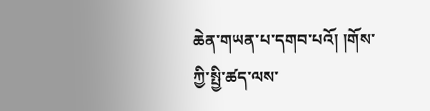ཆེན་གཡན་པ་དགབ་པའོ། །གོས་ཀྱི་སྤྱི་ཚད་ལས་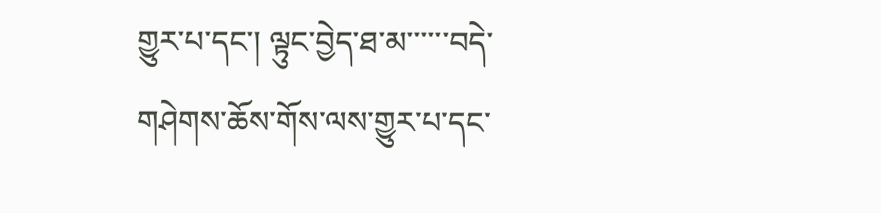གྱུར་པ་དང་། ལྟུང་བྱེད་ཐ་མ་་་་་་བདེ་གཤེགས་ཆོས་གོས་ལས་གྱུར་པ་དང་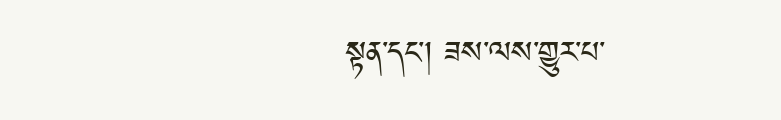སྟན་དང་། ཟས་ལས་གྱུར་པ་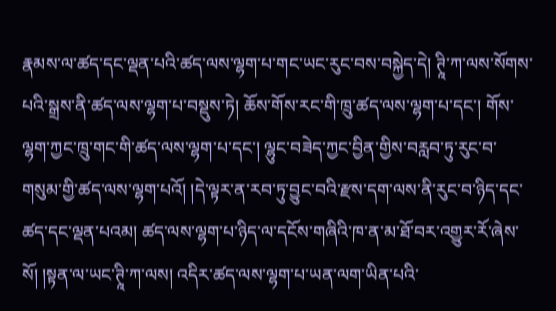རྣམས་ལ་ཚད་དང་ལྡན་པའི་ཚད་ལས་ལྷག་པ་གང་ཡང་རུང་བས་བསྐྱེད་དེ། ཊཱི་ཀ་ལས་སོགས་པའི་སྒྲས་ནི་ཚད་ལས་ལྷག་པ་བསྡུས་ཏེ། ཆོས་གོས་རང་གི་ཁྲུ་ཚད་ལས་ལྷག་པ་དང་། གོས་ལྷག་ཀྱང་ཁྲུ་གང་གི་ཚད་ལས་ལྷག་པ་དང་། ལྷུང་བཟེད་ཀྱང་བྱིན་གྱིས་བརླབ་ཏུ་རུང་བ་གསུམ་གྱི་ཚད་ལས་ལྷག་པའོ། །དེ་ལྟར་ན་རབ་ཏུ་བྱུང་བའི་རྫས་དག་ལས་ནི་རུང་བ་ཉིད་དང་ཚད་དང་ལྡན་པའམ། ཚད་ལས་ལྷག་པ་ཉིད་ལ་དངོས་གཞིའི་ཁ་ན་མ་ཐོ་བར་འགྱུར་རོ་ཞེས་སོ། །སྟན་ལ་ཡང་ཊཱི་ཀ་ལས། འདིར་ཚད་ལས་ལྷག་པ་ཡན་ལག་ཡིན་པའི་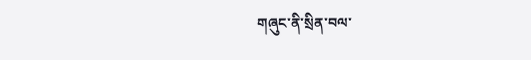གཞུང་ནི་སྲིན་བལ་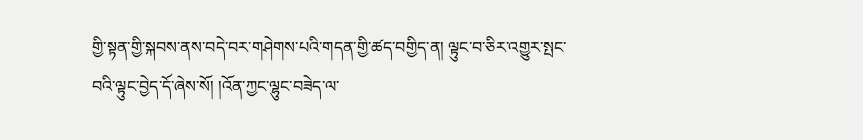གྱི་སྟན་གྱི་སྐབས་ནས་བདེ་བར་གཤེགས་པའི་གདན་གྱི་ཚད་བགྱིད་ན། ལྟུང་བ་ཅིར་འགྱུར་སྤང་བའི་ལྟུང་བྱེད་དོ་ཞེས་སོ། །འོན་ཀྱང་ལྷུང་བཟེད་ལ་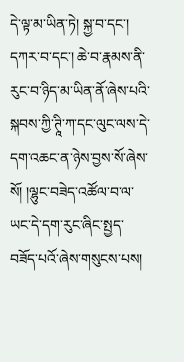དེ་ལྟ་མ་ཡིན་ཏེ། སྐྱ་བ་དང་། དཀར་བ་དང་། ཆེ་བ་རྣམས་ནི་རུང་བ་ཉིད་མ་ཡིན་ནོ་ཞེས་པའི་སྐབས་ཀྱི་ཊཱི་ཀ་དང་ལུང་ལས་དེ་དག་འཆང་ན་ཉེས་བྱས་སོ་ཞེས་སོ། །ལྷུང་བཟེད་འཚོལ་བ་ལ་ཡང་དེ་དག་རུང་ཞིང་སྤྱད་བཟོད་པའོ་ཞེས་གསུངས་པས།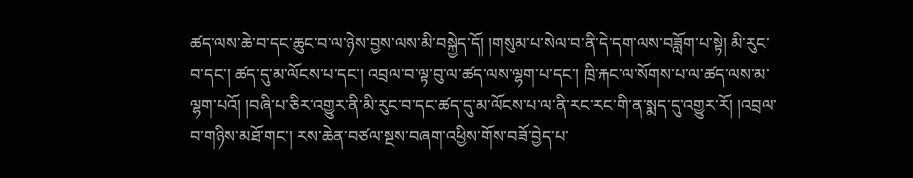ཚད་ལས་ཆེ་བ་དང་ཆུང་བ་ལ་ཉེས་བྱས་ལས་མི་བསྐྱེད་དོ། །གསུམ་པ་སེལ་བ་ནི་དེ་དག་ལས་བཟློག་པ་སྟེ། མི་རུང་བ་དང་། ཚད་དུ་མ་ལོངས་པ་དང་། འབྲལ་བ་ལྟ་བུ་ལ་ཚད་ལས་ལྷག་པ་དང་། ཁྲི་རྐང་ལ་སོགས་པ་ལ་ཚད་ལས་མ་ལྷག་པའོ། །བཞི་པ་ཅིར་འགྱུར་ནི་མི་རུང་བ་དང་ཚད་དུ་མ་ལོངས་པ་ལ་ནི་རང་རང་གི་ན་སྨད་དུ་འགྱུར་རོ། །འབྲལ་བ་གཉིས་མཐོ་གང་། རས་ཆེན་བཙལ་སྔས་བཞག་འཕྱིས་གོས་བཟོ་བྱེད་པ་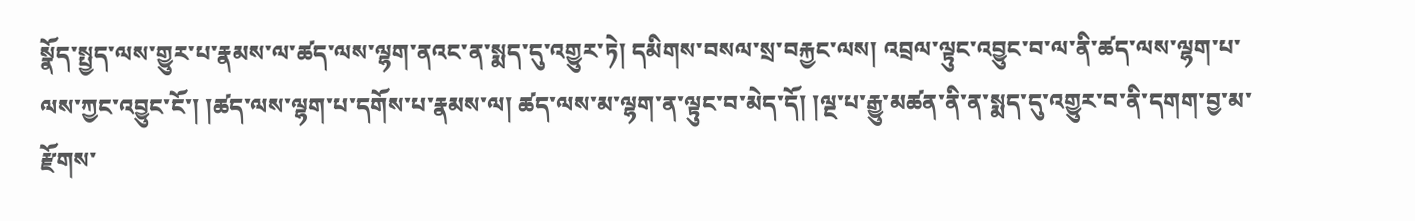སྣོད་སྤྱད་ལས་གྱུར་པ་རྣམས་ལ་ཚད་ལས་ལྷག་ནའང་ན་སྨད་དུ་འགྱུར་ཏེ། དམིགས་བསལ་སྲ་བརྐྱང་ལས། འབྲལ་ལྟུང་འབྱུང་བ་ལ་ནི་ཚད་ལས་ལྷག་པ་ལས་ཀྱང་འབྱུང་ངོ་། །ཚད་ལས་ལྷག་པ་དགོས་པ་རྣམས་ལ། ཚད་ལས་མ་ལྷག་ན་ལྟུང་བ་མེད་དོ། །ལྔ་པ་རྒྱུ་མཚན་ནི་ན་སྨད་དུ་འགྱུར་བ་ནི་དགག་བྱ་མ་རྫོགས་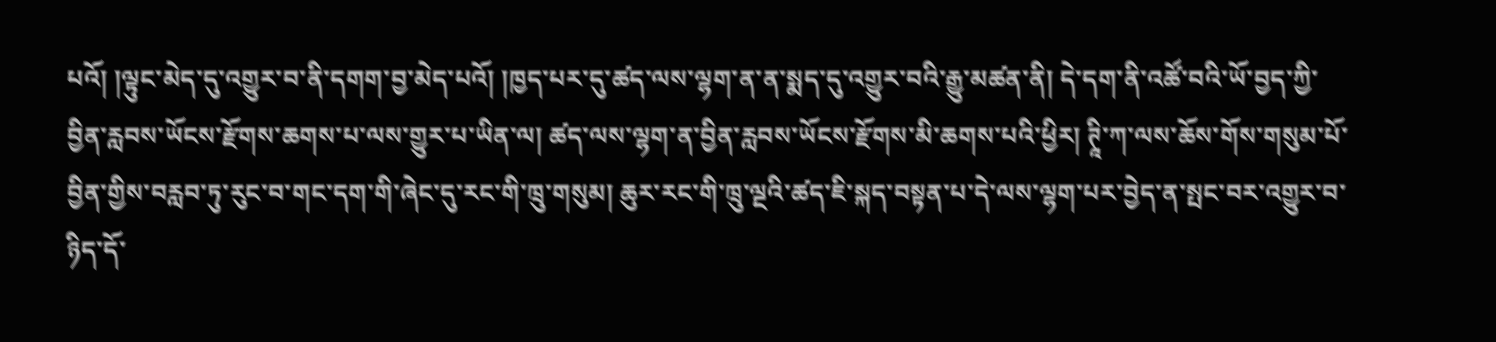པའོ། །ལྟུང་མེད་དུ་འགྱུར་བ་ནི་དགག་བྱ་མེད་པའོ། །ཁྱད་པར་དུ་ཚད་ལས་ལྷག་ན་ན་སྨད་དུ་འགྱུར་བའི་རྒྱུ་མཚན་ནི། དེ་དག་ནི་འཚོ་བའི་ཡོ་བྱད་ཀྱི་བྱིན་རླབས་ཡོངས་རྫོགས་ཆགས་པ་ལས་གྱུར་པ་ཡིན་ལ། ཚད་ལས་ལྷག་ན་བྱིན་རླབས་ཡོངས་རྫོགས་མི་ཆགས་པའི་ཕྱིར། ཊཱི་ཀ་ལས་ཆོས་གོས་གསུམ་པོ་བྱིན་གྱིས་བརླབ་ཏུ་རུང་བ་གང་དག་གི་ཞེང་དུ་རང་གི་ཁྲུ་གསུམ། ཆུར་རང་གི་ཁྲུ་ལྔའི་ཚད་ཇི་སྐད་བསྟན་པ་དེ་ལས་ལྷག་པར་བྱེད་ན་སྤང་བར་འགྱུར་བ་ཉིད་དོ་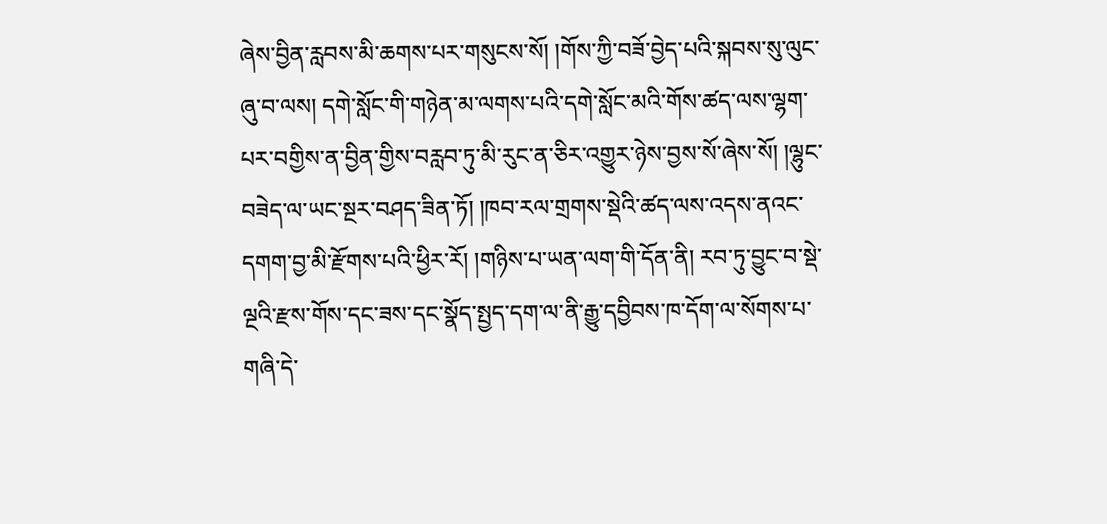ཞེས་བྱིན་རླབས་མི་ཆགས་པར་གསུངས་སོ། །གོས་ཀྱི་བཟོ་བྱེད་པའི་སྐབས་སུ་ལུང་ཞུ་བ་ལས། དགེ་སློང་གི་གཉེན་མ་ལགས་པའི་དགེ་སློང་མའི་གོས་ཚད་ལས་ལྷག་པར་བགྱིས་ན་བྱིན་གྱིས་བརླབ་ཏུ་མི་རུང་ན་ཅིར་འགྱུར་ཉེས་བྱས་སོ་ཞེས་སོ། །ལྷུང་བཟེད་ལ་ཡང་སྔར་བཤད་ཟིན་ཏོ། །ཁབ་རལ་གྲགས་སྡེའི་ཚད་ལས་འདས་ནའང་དགག་བྱ་མི་རྫོགས་པའི་ཕྱིར་རོ། །གཉིས་པ་ཡན་ལག་གི་དོན་ནི། རབ་ཏུ་བྱུང་བ་སྡེ་ལྔའི་རྫས་གོས་དང་ཟས་དང་སྣོད་སྤྱད་དག་ལ་ནི་རྒྱུ་དབྱིབས་ཁ་དོག་ལ་སོགས་པ་གཞི་དེ་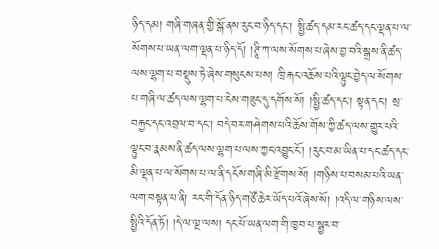ཉིད་དམ། གཞི་གཞན་གྱི་སྒོ་ནས་རུང་བ་ཉིད་དང་། སྤྱི་ཚད་དམ་རང་ཚད་དང་ལྡན་པ་ལ་སོགས་པ་ཡན་ལག་ལྡན་པ་ཉིད་དོ། །ཊཱི་ཀ་ལས་སོགས་པ་ཞེས་བྱ་བའི་སྒྲས་ནི་ཚད་ལས་ལྷག་པ་བསྡུས་ཏེ་ཞེས་གསུངས་པས། ཁྲི་རྐང་འཆོས་པའི་ལྟུང་བྱེད་ལ་སོགས་པ་གཞི་ལ་ཚད་ལས་ལྷག་པ་ངེས་གཟུང་དུ་དགོས་སོ། །སྤྱི་ཚད་དང་། སྟན་དང་། སྲ་བརྐྱང་དང་འབྲལ་བ་དང་། བདེ་བར་གཤེགས་པའི་ཆོས་གོས་ཀྱི་ཚད་ལས་གྱུར་པའི་ལྟུང་བ་རྣམས་ནི་ཚད་ལས་ལྷག་པ་ལས་ཀྱང་འབྱུང་ངོ་། །རུང་བ་མ་ཡིན་པ་དང་ཚད་དང་མི་ལྡན་པ་ལ་སོགས་པ་ལ་ནི་དངོས་གཞི་མི་རྫོགས་སོ། །གཉིས་པ་བསམ་པའི་ཡན་ལག་བསྟན་པ་ནི། རང་གི་དོན་ཉིད་གཙོ་ཆེར་ཡོད་པའོ་ཞེས་སོ། །འདི་ལ་གཉིས་ལས་སྤྱིའི་དོན་ཏོ། །དེ་ལ་ལྔ་ལས། དང་པོ་ཡན་ལག་གི་ཁྱབ་པ་སྦྱར་བ་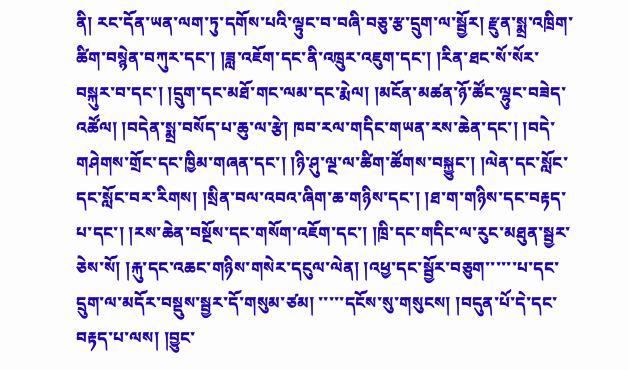ནི། རང་དོན་ཡན་ལག་ཏུ་དགོས་པའི་ལྟུང་བ་བཞི་བཅུ་རྩ་དྲུག་ལ་སྦྱོར། རྫུན་སྨྲ་འཁྲིག་ཚིག་བསྙེན་བཀུར་དང་། །ཟླ་འཇོག་དང་ནི་འཁྲུར་འཇུག་དང་། །རིན་ཐང་སོ་སོར་བསྐུར་བ་དང་། །དྲུག་དང་མཐོ་གང་ལམ་དང་རྨེལ། །མངོན་མཚན་ཉོ་ཚོང་ལྷུང་བཟེད་འཚོལ། །བདེན་སྨྲ་བསོད་པ་ཆུ་ལ་རྩེ། ཁབ་རལ་གདིང་གཡན་རས་ཆེན་དང་། །བདེ་གཤེགས་གྲོང་དང་ཁྱིམ་གཞན་དང་། །ཉི་ཤུ་ལྔ་ལ་ཚིག་ཚོགས་བསྐྱུང་། །ལེན་དང་སློང་དང་སློང་བར་རིགས། །སྲིན་བལ་འབའ་ཞིག་ཆ་གཉིས་དང་། །ཐ་ག་གཉིས་དང་བརྟད་པ་དང་། །རས་ཆེན་བསྔོས་དང་གསོག་འཇོག་དང་། །ཁྲི་དང་གདིང་ལ་རུང་མཐུན་སྦྱར་ཅེས་སོ། །རྐུ་དང་འཆང་གཉིས་གསེར་དངུལ་ལེན། །འཕྱ་དང་སྦྱོར་བཅུག་་་་་་པ་དང་དྲུག་ལ་མདོར་བསྡུས་སྦྱར་དོ་གསུམ་ཙམ། ་་་་་དངོས་སུ་གསུངས། །བདུན་པོ་དེ་དང་བརྟད་པ་ལས། །བྱུང་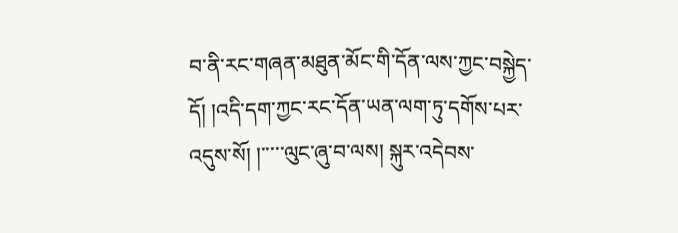བ་ནི་རང་གཞན་མཐུན་མོང་གི་དོན་ལས་ཀྱང་བསྐྱེད་དོ། །འདི་དག་ཀྱང་རང་དོན་ཡན་ལག་ཏུ་དགོས་པར་འདུས་སོ། །་་་་་ལུང་ཞུ་བ་ལས། སྐུར་འདེབས་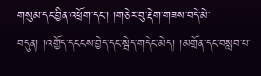གསུམ་དང་བྱིན་འཕྲོག་དང་། །གཅེར་བུ་རྡེག་གཟས་བདེ་མེ་བདུན། །འགྱོད་དངངས་བྱེད་དང་སྦེད་གདེང་མེད། །མགྲོན་དང་བསླབ་པ་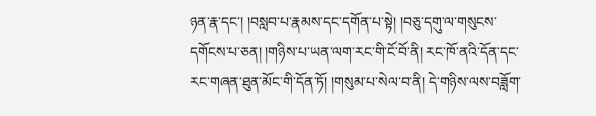ཉན་རྣ་དང་། །བསླབ་པ་རྣམས་དང་དགོན་པ་སྟེ། །བཅུ་དགུ་ལ་གསུངས་དགོངས་པ་ཅན། །གཉིས་པ་ཡན་ལག་རང་གི་ངོ་བོ་ནི། རང་ཁོ་ནའི་དོན་དང་རང་གཞན་ཐུན་མོང་གི་དོན་ཏོ། །གསུམ་པ་སེལ་བ་ནི། དེ་གཉིས་ལས་བཟློག་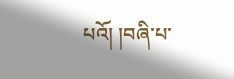པའོ། །བཞི་པ་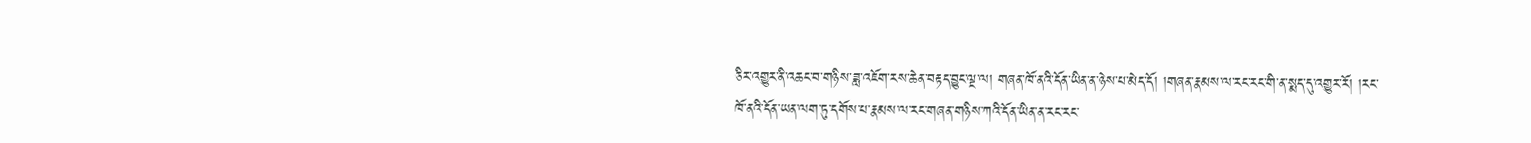ཅིར་འགྱུར་ནི་འཆང་བ་གཉིས་ཟླ་འཇོག་རས་ཆེན་བརྟད་བྱུང་ལྔ་ལ། གཞན་ཁོ་ནའི་དོན་ཡིན་ན་ཉེས་པ་མེད་དོ། །གཞན་རྣམས་ལ་རང་རང་གི་ན་སྨད་དུ་འགྱུར་རོ། །རང་ཁོ་ནའི་དོན་ཡན་ལག་ཏུ་དགོས་པ་རྣམས་ལ་རང་གཞན་གཉིས་ཀའི་དོན་ཡིན་ན་རང་རང་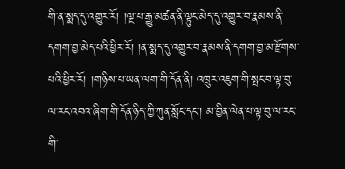གི་ན་སྨད་དུ་འགྱུར་རོ། །ལྔ་པ་རྒྱུ་མཚན་ནི་ལྟུང་མེད་དུ་འགྱུར་བ་རྣམས་ནི་དགག་བྱ་མེད་པའི་ཕྱིར་རོ། །ན་སྨད་དུ་འགྱུར་བ་རྣམས་ནི་དགག་བྱ་མ་རྫོགས་པའི་ཕྱིར་རོ། །གཉིས་པ་ཡན་ལག་གི་དོན་ནི། འཁྲུར་འཇུག་གི་སྤང་བ་ལྟ་བུ་ལ་རང་འབའ་ཞིག་གི་དོན་ཉིད་ཀྱི་ཀུན་སློང་དང་། མ་བྱིན་ལེན་པ་ལྟ་བུ་ལ་རང་གི་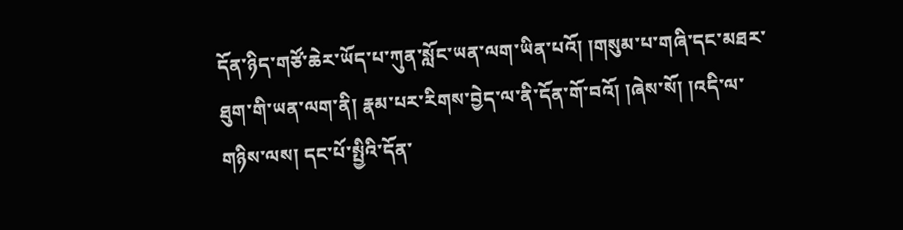དོན་ཉིད་གཙོ་ཆེར་ཡོད་པ་ཀུན་སློང་ཡན་ལག་ཡིན་པའོ། །གསུམ་པ་གཞི་དང་མཐར་ཐུག་གི་ཡན་ལག་ནི། རྣམ་པར་རིགས་བྱེད་ལ་ནི་དོན་གོ་བའོ། །ཞེས་སོ། །འདི་ལ་གཉིས་ལས། དང་པོ་སྤྱིའི་དོན་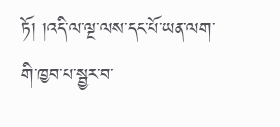ཏོ། །འདི་ལ་ལྔ་ལས་དང་པོ་ཡན་ལག་གི་ཁྱབ་པ་སྦྱར་བ་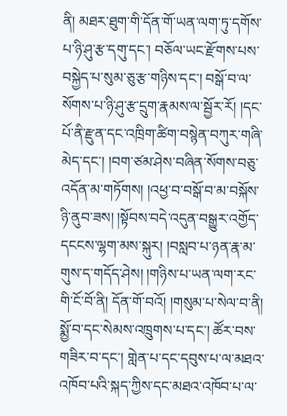ནི། མཐར་ཐུག་གི་དོན་གོ་ཡན་ལག་ཏུ་དགོས་པ་ཉི་ཤུ་རྩ་དགུ་དང་། བཅོལ་ཡང་རྫོགས་པས་བསྐྱེད་པ་སུམ་ཅུ་རྩ་གཉིས་དང་། བསྒོ་བ་ལ་སོགས་པ་ཉི་ཤུ་རྩ་དྲུག་རྣམས་ལ་སྦྱོར་རོ། །དང་པོ་ནི་རྫུན་དང་འཁྲིག་ཚིག་བསྙེན་བཀུར་གཞི་མེད་དང་། །བག་ཙམ་ཤེས་བཞིན་སོགས་བཅུ་འདོན་མ་གཏོགས། །འཕྱ་བ་བསྒོ་བ་མ་བསྐོས་ཉི་ནུབ་ཟས། །སྟོབས་བདེ་འདུན་བསྒྱུར་འགྱོད་དངངས་ལྷག་མས་སྐུར། །བསླབ་པ་ཉན་རྣ་མ་གུས་ད་གདོད་ཤེས། །གཉིས་པ་ཡན་ལག་རང་གི་ངོ་བོ་ནི། དོན་གོ་བའོ། །གསུམ་པ་སེལ་བ་ནི། སྨྱོ་བ་དང་སེམས་འཁྲུགས་པ་དང་། ཚོར་བས་གཟིར་བ་དང་། གླེན་པ་དང་དབུས་པ་ལ་མཐའ་འཁོབ་པའི་སྐད་ཀྱིས་དང་མཐའ་འཁོབ་པ་ལ་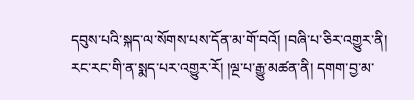དབུས་པའི་སྐད་ལ་སོགས་པས་དོན་མ་གོ་བའོ། །བཞི་པ་ཅིར་འགྱུར་ནི། རང་རང་གི་ན་སྨད་པར་འགྱུར་རོ། །ལྔ་པ་རྒྱུ་མཚན་ནི། དགག་བྱ་མ་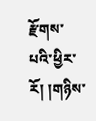རྫོགས་པའི་ཕྱིར་རོ། །གཉིས་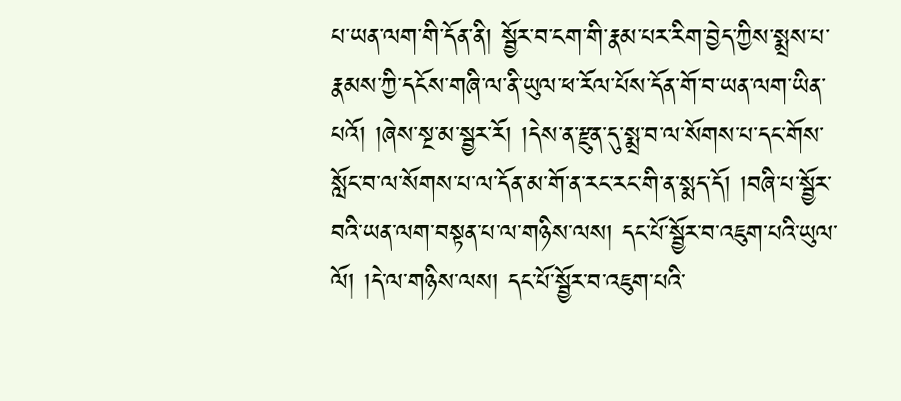པ་ཡན་ལག་གི་དོན་ནི། སྦྱོར་བ་ངག་གི་རྣམ་པར་རིག་བྱེད་ཀྱིས་སྨྲས་པ་རྣམས་ཀྱི་དངོས་གཞི་ལ་ནི་ཡུལ་ཕ་རོལ་པོས་དོན་གོ་བ་ཡན་ལག་ཡིན་པའོ། །ཞེས་སྔ་མ་སྦྱར་རོ། །དེས་ན་རྫུན་དུ་སྨྲ་བ་ལ་སོགས་པ་དང་གོས་སློང་བ་ལ་སོགས་པ་ལ་དོན་མ་གོ་ན་རང་རང་གི་ན་སྨད་དོ། །བཞི་པ་སྦྱོར་བའི་ཡན་ལག་བསྟན་པ་ལ་གཉིས་ལས། དང་པོ་སྦྱོར་བ་འཇུག་པའི་ཡུལ་ལོ། །དེ་ལ་གཉིས་ལས། དང་པོ་སྦྱོར་བ་འཇུག་པའི་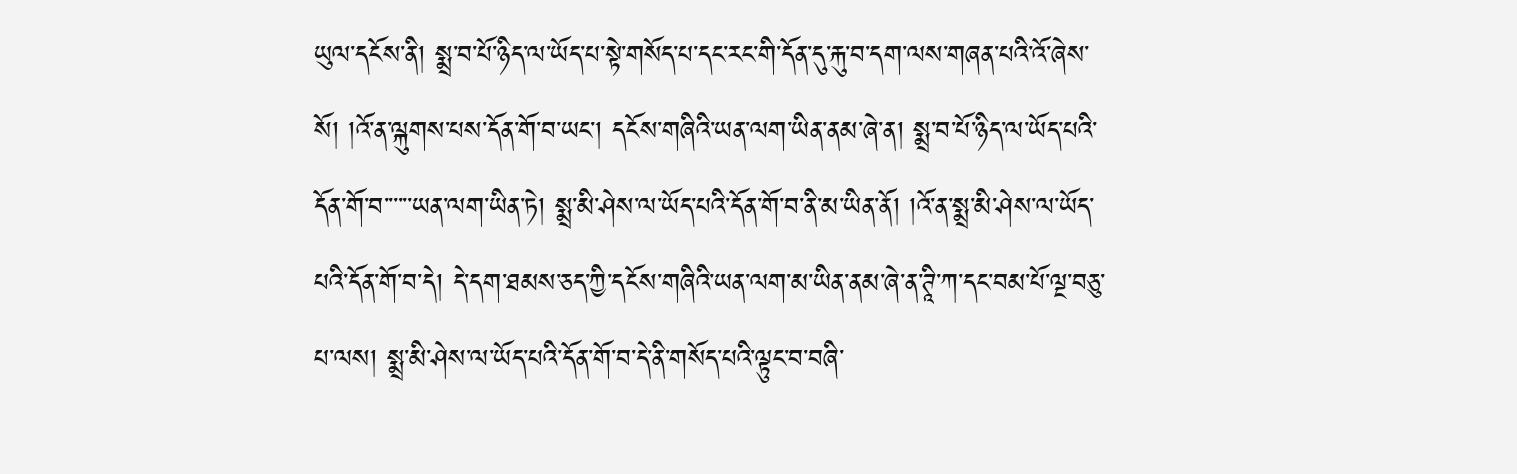ཡུལ་དངོས་ནི། སྨྲ་བ་པོ་ཉིད་ལ་ཡོད་པ་སྟེ་གསོད་པ་དང་རང་གི་དོན་དུ་རྐུ་བ་དག་ལས་གཞན་པའི་འོ་ཞེས་སོ། །འོ་ན་ལྐུགས་པས་དོན་གོ་བ་ཡང་། དངོས་གཞིའི་ཡན་ལག་ཡིན་ནམ་ཞེ་ན། སྨྲ་བ་པོ་ཉིད་ལ་ཡོད་པའི་དོན་གོ་བ་་་་་་ཡན་ལག་ཡིན་ཏེ། སྨྲ་མི་ཤེས་ལ་ཡོད་པའི་དོན་གོ་བ་ནི་མ་ཡིན་ནོ། །འོ་ན་སྨྲ་མི་ཤེས་ལ་ཡོད་པའི་དོན་གོ་བ་དེ། དེ་དག་ཐམས་ཅད་ཀྱི་དངོས་གཞིའི་ཡན་ལག་མ་ཡིན་ནམ་ཞེ་ན་ཊཱི་ཀ་དང་བམ་པོ་ལྔ་བཅུ་པ་ལས། སྨྲ་མི་ཤེས་ལ་ཡོད་པའི་དོན་གོ་བ་དེ་ནི་གསོད་པའི་ལྟུང་བ་བཞི་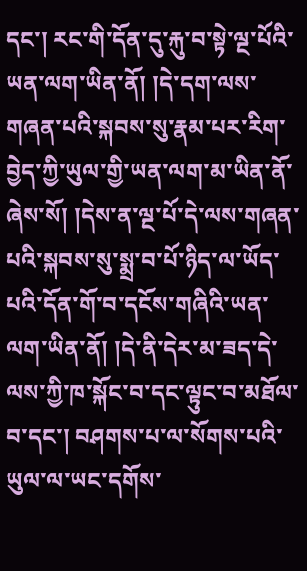དང་། རང་གི་དོན་དུ་རྐུ་བ་སྟེ་ལྔ་པོའི་ཡན་ལག་ཡིན་ནོ། །དེ་དག་ལས་གཞན་པའི་སྐབས་སུ་རྣམ་པར་རིག་བྱེད་ཀྱི་ཡུལ་གྱི་ཡན་ལག་མ་ཡིན་ནོ་ཞེས་སོ། །དེས་ན་ལྔ་པོ་དེ་ལས་གཞན་པའི་སྐབས་སུ་སྨྲ་བ་པོ་ཉིད་ལ་ཡོད་པའི་དོན་གོ་བ་དངོས་གཞིའི་ཡན་ལག་ཡིན་ནོ། །དེ་ནི་དེར་མ་ཟད་དེ་ལས་ཀྱི་ཁ་སྐོང་བ་དང་ལྟུང་བ་མཐོལ་བ་དང་། བཤགས་པ་ལ་སོགས་པའི་ཡུལ་ལ་ཡང་དགོས་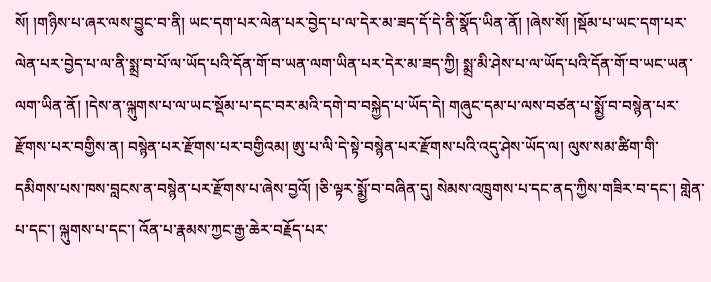སོ། །གཉིས་པ་ཞར་ལས་བྱུང་བ་ནི། ཡང་དག་པར་ལེན་པར་བྱེད་པ་ལ་དེར་མ་ཟད་དོ་དེ་ནི་སྣོད་ཡིན་ནོ། །ཞེས་སོ། །སྡོམ་པ་ཡང་དག་པར་ལེན་པར་བྱེད་པ་ལ་ནི་སྨྲ་བ་པོ་ལ་ཡོད་པའི་དོན་གོ་བ་ཡན་ལག་ཡིན་པར་དེར་མ་ཟད་ཀྱི། སྨྲ་མི་ཤེས་པ་ལ་ཡོད་པའི་དོན་གོ་བ་ཡང་ཡན་ལག་ཡིན་ནོ། །དེས་ན་ལྐུགས་པ་ལ་ཡང་སྡོམ་པ་དང་བར་མའི་དགེ་བ་བསྐྱེད་པ་ཡོད་དེ། གཞུང་དམ་པ་ལས་བཙན་པ་སྨྱོ་བ་བསྙེན་པར་རྫོགས་པར་བགྱིས་ན། བསྙེན་པར་རྫོགས་པར་བགྱིའམ། ཨུ་པ་ལི་དེ་སྟེ་བསྙེན་པར་རྫོགས་པའི་འདུ་ཤེས་ཡོད་ལ། ལུས་སམ་ཚིག་གི་དམིགས་པས་ཁས་བླངས་ན་བསྙེན་པར་རྫོགས་པ་ཞེས་བྱའོ། །ཅི་ལྟར་སྨྱོ་བ་བཞིན་དུ། སེམས་འཁྲུགས་པ་དང་ནད་ཀྱིས་གཟིར་བ་དང་། གླེན་པ་དང་། ལྐུགས་པ་དང་། འོན་པ་རྣམས་ཀྱང་རྒྱ་ཆེར་བརྗོད་པར་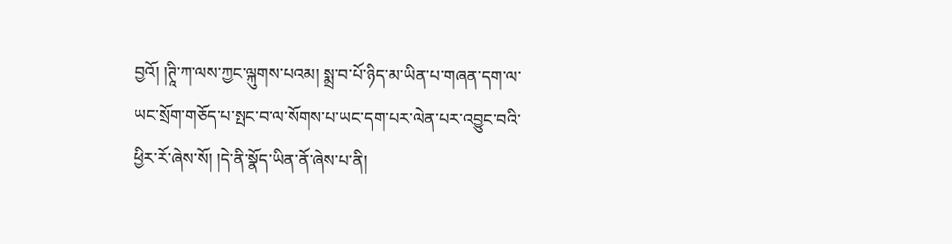བྱའོ། །ཊཱི་ཀ་ལས་ཀྱང་ལྐུགས་པའམ། སྨྲ་བ་པོ་ཉིད་མ་ཡིན་པ་གཞན་དག་ལ་ཡང་སྲོག་གཅོད་པ་སྤང་བ་ལ་སོགས་པ་ཡང་དག་པར་ལེན་པར་འབྱུང་བའི་ཕྱིར་རོ་ཞེས་སོ། །དེ་ནི་སྣོད་ཡིན་ནོ་ཞེས་པ་ནི།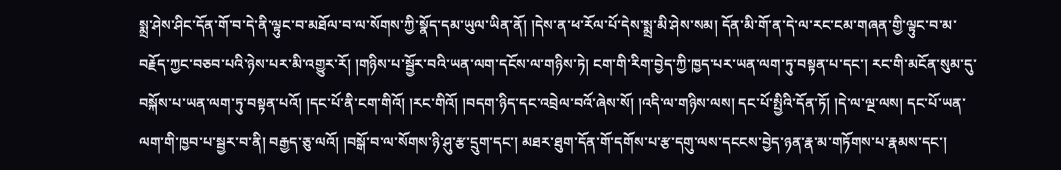སྨྲ་ཤེས་ཤིང་དོན་གོ་བ་དེ་ནི་ལྟུང་བ་མཐོལ་བ་ལ་སོགས་ཀྱི་སྣོད་དམ་ཡུལ་ཡིན་ནོ། །དེས་ན་ཕ་རོལ་པོ་དེས་སྨྲ་མི་ཤེས་སམ། དོན་མི་གོ་ན་དེ་ལ་རང་ངམ་གཞན་གྱི་ལྟུང་བ་མ་བརྗོད་ཀྱང་བཅབ་པའི་ཉེས་པར་མི་འགྱུར་རོ། །གཉིས་པ་སྦྱོར་བའི་ཡན་ལག་དངོས་ལ་གཉིས་ཏེ། ངག་གི་རིག་བྱེད་ཀྱི་ཁྱད་པར་ཡན་ལག་ཏུ་བསྟན་པ་དང་། རང་གི་མངོན་སུམ་དུ་བསྐོས་པ་ཡན་ལག་ཏུ་བསྟན་པའོ། །དང་པོ་ནི་ངག་གིའོ། །རང་གིའོ། །བདག་ཉིད་དང་འབྲེལ་བའོ་ཞེས་སོ། །འདི་ལ་གཉིས་ལས། དང་པོ་སྤྱིའི་དོན་ཏོ། །དེ་ལ་ལྔ་ལས། དང་པོ་ཡན་ལག་གི་ཁྱབ་པ་སྦྱར་བ་ནི། བརྒྱད་ཅུ་ལའོ། །བསྒོ་བ་ལ་སོགས་ཉི་ཤུ་རྩ་དྲུག་དང་། མཐར་ཐུག་དོན་གོ་དགོས་པ་རྩ་དགུ་ལས་དངངས་བྱེད་ཉན་རྣ་མ་གཏོགས་པ་རྣམས་དང་།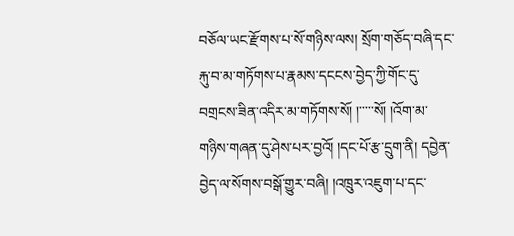བཅོལ་ཡང་རྫོགས་པ་སོ་གཉིས་ལས། སྲོག་གཅོད་བཞི་དང་རྐུ་བ་མ་གཏོགས་པ་རྣམས་དངངས་བྱེད་ཀྱི་གོང་དུ་བགྲངས་ཟིན་འདིར་མ་གཏོགས་སོ། །་་་་་སོ། །འོག་མ་གཉིས་གཞན་དུ་ཤེས་པར་བྱའོ། །དང་པོ་རྩ་དྲུག་ནི། དབྱེན་བྱེད་ལ་སོགས་བསྒོ་གྱུར་བཞི། །འཁྲུར་འཇུག་པ་དང་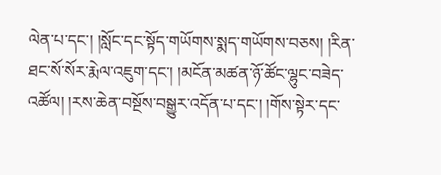ལེན་པ་དང་། །སློང་དང་སྟོད་གཡོགས་སྨད་གཡོགས་བཅས། །རིན་ཐང་སོ་སོར་རྨེལ་འཇུག་དང་། །མངོན་མཚན་ཉོ་ཚོང་ལྷུང་བཟེད་འཚོལ། །རས་ཆེན་བསྔོས་བསྒྱུར་འདོན་པ་དང་། །གོས་སྟེར་དང་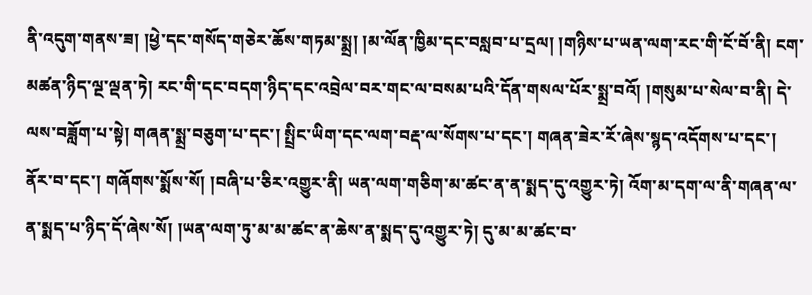ནི་འདུག་གནས་ཟ། །ཕྱེ་དང་གསོད་གཅེར་ཆོས་གཏམ་སྨྲ། །མ་ལོན་ཁྱིམ་དང་བསླབ་པ་དྲལ། །གཉིས་པ་ཡན་ལག་རང་གི་ངོ་བོ་ནི། ངག་མཚན་ཉིད་ལྔ་ལྡན་ཏེ། རང་གི་དང་བདག་ཉིད་དང་འབྲེལ་བར་གང་ལ་བསམ་པའི་དོན་གསལ་པོར་སྨྲ་བའོ། །གསུམ་པ་སེལ་བ་ནི། དེ་ལས་བཟློག་པ་སྟེ། གཞན་སྨྲ་བཅུག་པ་དང་། སྤྲིང་ཡིག་དང་ལག་བརྡ་ལ་སོགས་པ་དང་། གཞན་ཟེར་རོ་ཞེས་སྙད་འདོགས་པ་དང་། ནོར་བ་དང་། གཞོགས་སྨོས་སོ། །བཞི་པ་ཅིར་འགྱུར་ནི། ཡན་ལག་གཅིག་མ་ཚང་ན་ན་སྨད་དུ་འགྱུར་ཏེ། འོག་མ་དག་ལ་ནི་གཞན་ལ་ན་སྨད་པ་ཉིད་དོ་ཞེས་སོ། །ཡན་ལག་ཏུ་མ་མ་ཚང་ན་ཆེས་ན་སྨད་དུ་འགྱུར་ཏེ། དུ་མ་མ་ཚང་བ་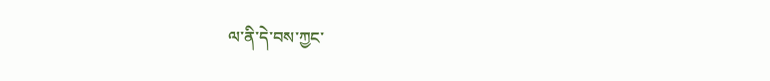ལ་ནི་དེ་བས་ཀྱང་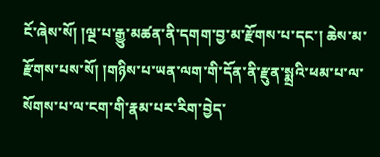ངོ་ཞེས་སོ། །ལྔ་པ་རྒྱུ་མཚན་ནི་དགག་བྱ་མ་རྫོགས་པ་དང་། ཆེས་མ་རྫོགས་པས་སོ། །གཉིས་པ་ཡན་ལག་གི་དོན་ནི་རྫུན་སྨྲའི་ཕམ་པ་ལ་སོགས་པ་ལ་ངག་གི་རྣམ་པར་རིག་བྱེད་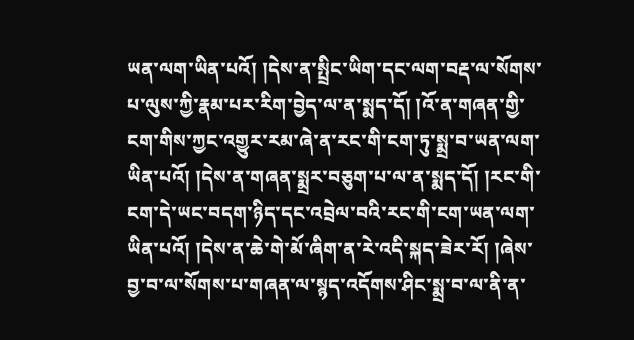ཡན་ལག་ཡིན་པའོ། །དེས་ན་སྤྲིང་ཡིག་དང་ལག་བརྡ་ལ་སོགས་པ་ལུས་ཀྱི་རྣམ་པར་རིག་བྱེད་ལ་ན་སྨད་དོ། །འོ་ན་གཞན་གྱི་ངག་གིས་ཀྱང་འགྱུར་རམ་ཞེ་ན་རང་གི་ངག་ཏུ་སྨྲ་བ་ཡན་ལག་ཡིན་པའོ། །དེས་ན་གཞན་སྨྲར་བཅུག་པ་ལ་ན་སྨད་དོ། །རང་གི་ངག་དེ་ཡང་བདག་ཉིད་དང་འབྲེལ་བའི་རང་གི་ངག་ཡན་ལག་ཡིན་པའོ། །དེས་ན་ཆེ་གེ་མོ་ཞིག་ན་རེ་འདི་སྐད་ཟེར་རོ། །ཞེས་བྱ་བ་ལ་སོགས་པ་གཞན་ལ་སྙད་འདོགས་ཤིང་སྨྲ་བ་ལ་ནི་ན་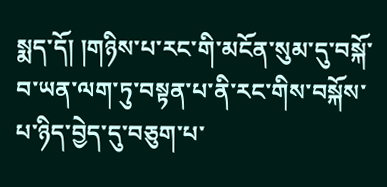སྨད་དོ། །གཉིས་པ་རང་གི་མངོན་སུམ་དུ་བསྐོ་བ་ཡན་ལག་ཏུ་བསྟན་པ་ནི་རང་གིས་བསྐོས་པ་ཉིད་བྱེད་དུ་བཅུག་པ་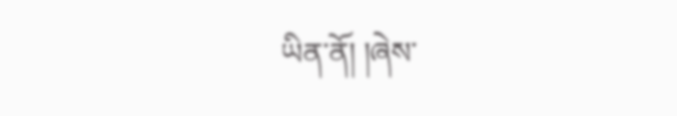ཡིན་ནོ། །ཞེས་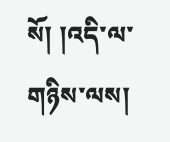སོ། །འདི་ལ་གཉིས་ལས།